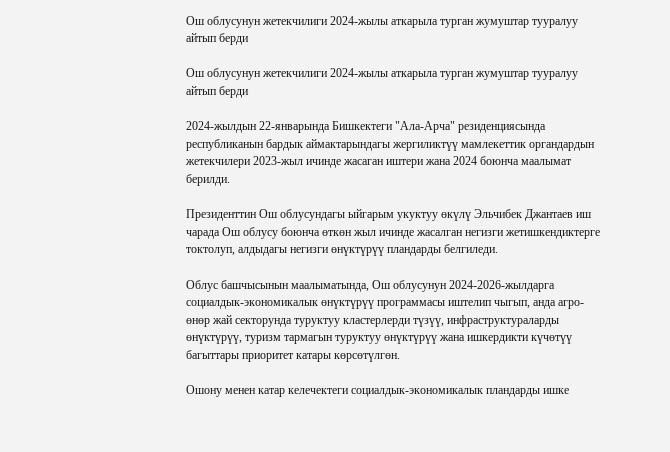Ош облусунун жетекчилиги 2024-жылы аткарыла турган жумуштар тууралуу айтып берди

Ош облусунун жетекчилиги 2024-жылы аткарыла турган жумуштар тууралуу айтып берди

2024-жылдын 22-январында Бишкектеги "Ала-Арча" резиденциясында республиканын бардык аймактарындагы жергиликтүү мамлекеттик органдардын жетекчилери 2023-жыл ичинде жасаган иштери жана 2024 боюнча маалымат берилди.

Президенттин Ош облусундагы ыйгарым укуктуу өкүлү Эльчибек Джантаев иш чарада Ош облусу боюнча өткөн жыл ичинде жасалган негизги жетишкендиктерге токтолуп, алдыдагы негизги өнүктүрүү пландарды белгиледи.

Облус башчысынын маалыматында, Ош облусунун 2024-2026-жылдарга социалдык-экономикалык өнүктүрүү программасы иштелип чыгып, анда агро-өнөр жай секторунда туруктуу кластерлерди түзүү, инфраструктураларды өнүктүрүү, туризм тармагын туруктуу өнүктүрүү жана ишкердикти күчөтүү багыттары приоритет катары көрсөтүлгөн.

Ошону менен катар келечектеги социалдык-экономикалык пландарды ишке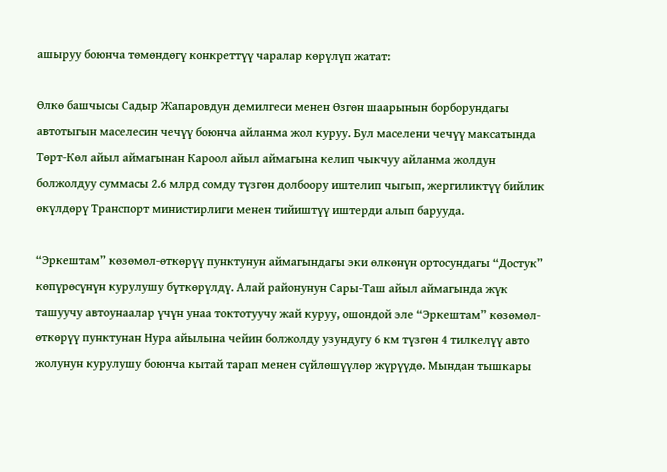ашыруу боюнча төмөндөгү конкреттүү чаралар көрүлүп жатат:

Өлкө башчысы Садыр Жапаровдун демилгеси менен Өзгөн шаарынын борборундагы автотыгын маселесин чечүү боюнча айланма жол куруу. Бул маселени чечүү максатында  Төрт-Көл айыл аймагынан Кароол айыл аймагына келип чыкчуу айланма жолдун болжолдуу суммасы 2.6 млрд сомду түзгөн долбоору иштелип чыгып, жергиликтүү бийлик өкүлдөрү Транспорт министирлиги менен тийиштүү иштерди алып барууда.

“Эркештам” көзөмөл-өткөрүү пунктунун аймагындагы эки өлкөнүн ортосундагы “Достук” көпүрөсүнүн курулушу бүткөрүлдү. Алай районунун Сары-Таш айыл аймагында жүк ташуучу автоунаалар үчүн унаа токтотуучу жай куруу, ошондой эле “Эркештам” көзөмөл-өткөрүү пунктунан Нура айылына чейин болжолду узундугу 6 км түзгөн 4 тилкелүү авто жолунун курулушу боюнча кытай тарап менен сүйлөшүүлөр жүрүүдө. Мындан тышкары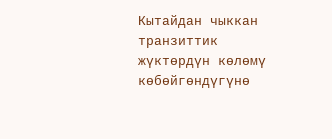Кытайдан чыккан транзиттик жүктөрдүн көлөмү көбөйгөндүгүнө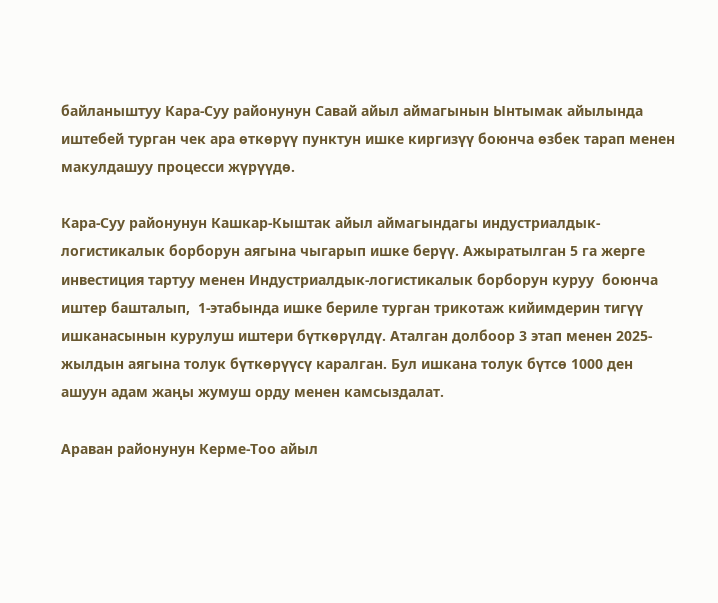байланыштуу Кара-Суу районунун Савай айыл аймагынын Ынтымак айылында иштебей турган чек ара өткөрүү пунктун ишке киргизүү боюнча өзбек тарап менен макулдашуу процесси жүрүүдө.

Кара-Суу районунун Кашкар-Кыштак айыл аймагындагы индустриалдык- логистикалык борборун аягына чыгарып ишке берүү. Ажыратылган 5 га жерге инвестиция тартуу менен Индустриалдык-логистикалык борборун куруу  боюнча иштер башталып,  1-этабында ишке бериле турган трикотаж кийимдерин тигүү ишканасынын курулуш иштери бүткөрүлдү. Аталган долбоор 3 этап менен 2025-жылдын аягына толук бүткөрүүсү каралган. Бул ишкана толук бүтсө 1000 ден ашуун адам жаңы жумуш орду менен камсыздалат.

Араван районунун Керме-Тоо айыл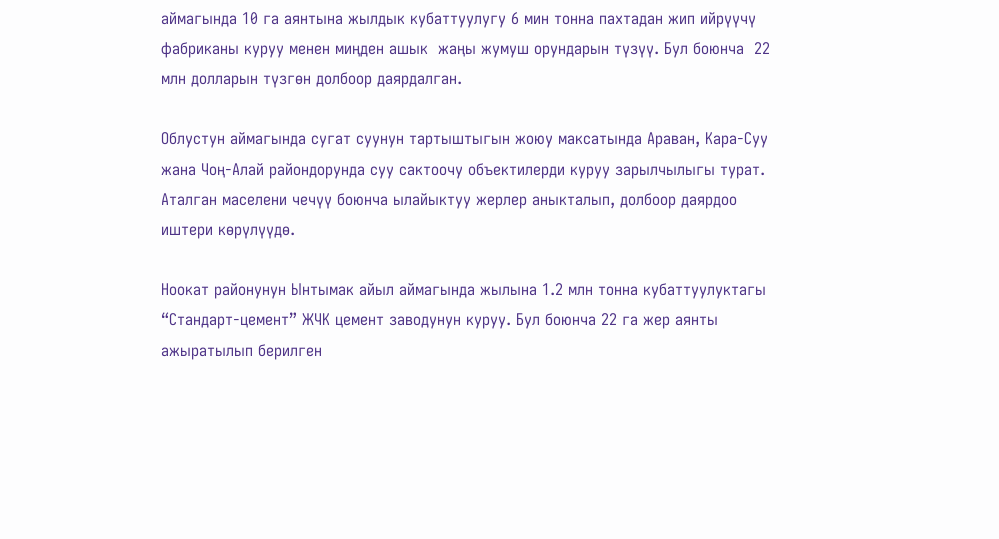аймагында 10 га аянтына жылдык кубаттуулугу 6 мин тонна пахтадан жип ийрүүчү фабриканы куруу менен миңден ашык  жаңы жумуш орундарын түзүү. Бул боюнча  22 млн долларын түзгөн долбоор даярдалган.

Облустун аймагында сугат суунун тартыштыгын жоюу максатында Араван, Кара-Суу жана Чоң-Алай райондорунда суу сактоочу объектилерди куруу зарылчылыгы турат. Аталган маселени чечүү боюнча ылайыктуу жерлер аныкталып, долбоор даярдоо иштери көрүлүүдө.

Ноокат районунун Ынтымак айыл аймагында жылына 1.2 млн тонна кубаттуулуктагы “Стандарт-цемент” ЖЧК цемент заводунун куруу. Бул боюнча 22 га жер аянты ажыратылып берилген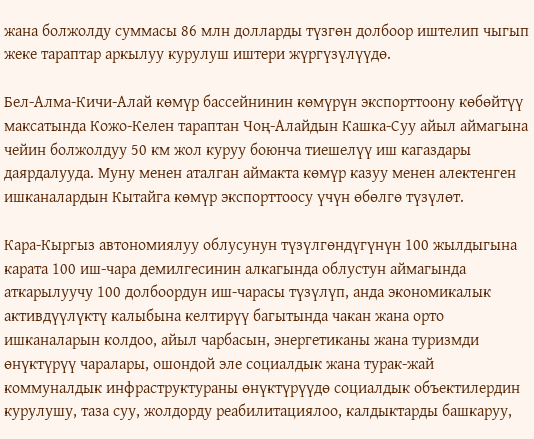жана болжолду суммасы 86 млн долларды түзгөн долбоор иштелип чыгып жеке тараптар аркылуу курулуш иштери жүргүзүлүүдө.

Бел-Алма-Кичи-Алай көмүр бассейнинин көмүрүн экспорттоону көбөйтүү максатында Кожо-Келен тараптан Чоң-Алайдын Кашка-Суу айыл аймагына чейин болжолдуу 50 км жол куруу боюнча тиешелүү иш кагаздары даярдалууда. Муну менен аталган аймакта көмүр казуу менен алектенген ишканалардын Кытайга көмүр экспорттоосу үчүн өбөлгө түзүлөт.

Кара-Кыргыз автономиялуу облусунун түзүлгөндүгүнүн 100 жылдыгына карата 100 иш-чара демилгесинин алкагында облустун аймагында аткарылуучу 100 долбоордун иш-чарасы түзүлүп, анда экономикалык активдүүлүктү калыбына келтирүү багытында чакан жана орто ишканаларын колдоо, айыл чарбасын, энергетиканы жана туризмди өнүктүрүү чаралары, ошондой эле социалдык жана турак-жай коммуналдык инфраструктураны өнүктүрүүдө социалдык объектилердин курулушу, таза суу, жолдорду реабилитациялоо, калдыктарды башкаруу,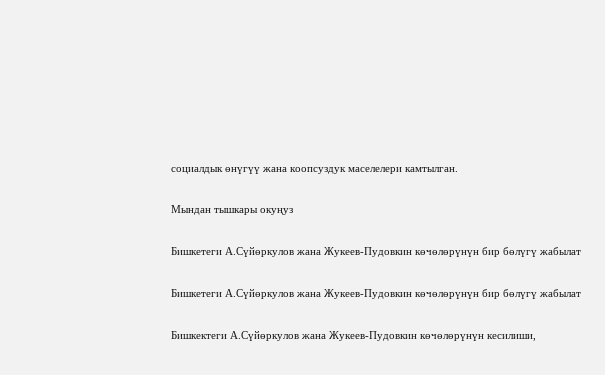социалдык өнүгүү жана коопсуздук маселелери камтылган.

Мындан тышкары окуңуз

Бишкетеги А.Сүйөркулов жана Жукеев-Пудовкин көчөлөрүнүн бир бөлүгү жабылат

Бишкетеги А.Сүйөркулов жана Жукеев-Пудовкин көчөлөрүнүн бир бөлүгү жабылат

Бишкектеги А.Сүйөркулов жана Жукеев-Пудовкин көчөлөрүнүн кесилиши,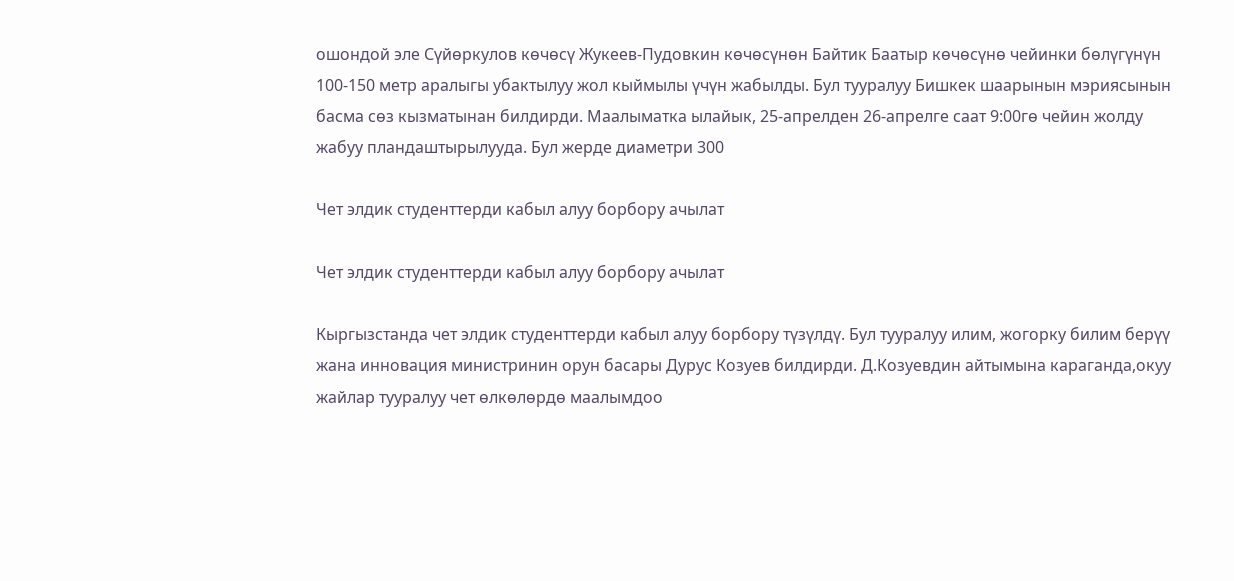ошондой эле Сүйөркулов көчөсү Жукеев-Пудовкин көчөсүнөн Байтик Баатыр көчөсүнө чейинки бөлүгүнүн 100-150 метр аралыгы убактылуу жол кыймылы үчүн жабылды. Бул тууралуу Бишкек шаарынын мэриясынын басма сөз кызматынан билдирди. Маалыматка ылайык, 25-апрелден 26-апрелге саат 9:00гө чейин жолду жабуу пландаштырылууда. Бул жерде диаметри 300

Чет элдик студенттерди кабыл алуу борбору ачылат

Чет элдик студенттерди кабыл алуу борбору ачылат

Кыргызстанда чет элдик студенттерди кабыл алуу борбору түзүлдү. Бул тууралуу илим, жогорку билим берүү жана инновация министринин орун басары Дурус Козуев билдирди. Д.Козуевдин айтымына караганда,окуу жайлар тууралуу чет өлкөлөрдө маалымдоо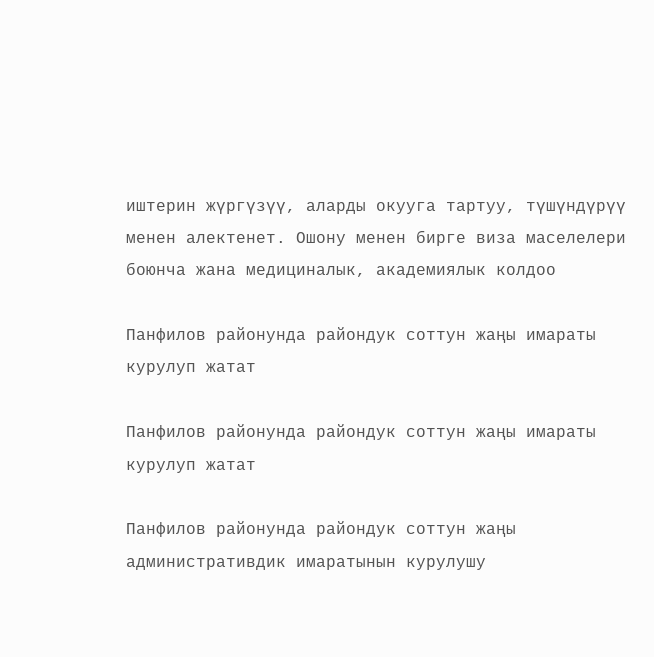иштерин жүргүзүү, аларды окууга тартуу, түшүндүрүү менен алектенет. Ошону менен бирге виза маселелери боюнча жана медициналык, академиялык колдоо

Панфилов районунда райондук соттун жаңы имараты курулуп жатат

Панфилов районунда райондук соттун жаңы имараты курулуп жатат

Панфилов районунда райондук соттун жаңы административдик имаратынын курулушу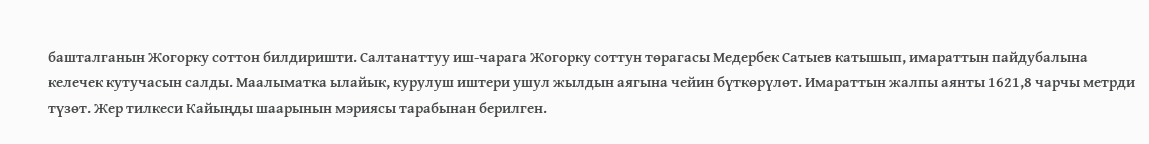башталганын Жогорку соттон билдиришти. Салтанаттуу иш-чарага Жогорку соттун төрагасы Медербек Сатыев катышып, имараттын пайдубалына келечек кутучасын салды. Маалыматка ылайык, курулуш иштери ушул жылдын аягына чейин бүткөрүлөт. Имараттын жалпы аянты 1621,8 чарчы метрди түзөт. Жер тилкеси Кайыңды шаарынын мэриясы тарабынан берилген.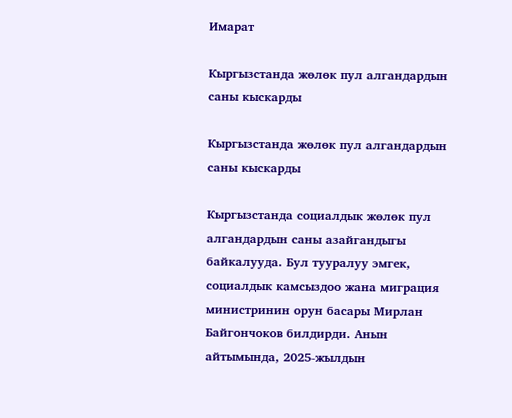Имарат

Кыргызстанда жөлөк пул алгандардын саны кыскарды

Кыргызстанда жөлөк пул алгандардын саны кыскарды

Кыргызстанда социалдык жөлөк пул алгандардын саны азайгандыгы байкалууда. Бул тууралуу эмгек, социалдык камсыздоо жана миграция министринин орун басары Мирлан Байгончоков билдирди. Анын айтымында, 2025-жылдын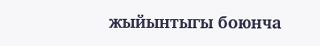жыйынтыгы боюнча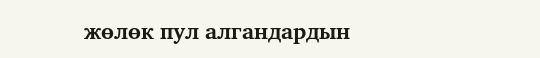жөлөк пул алгандардын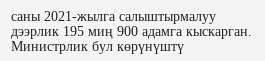саны 2021-жылга салыштырмалуу дээрлик 195 миң 900 адамга кыскарган. Министрлик бул көрүнүштү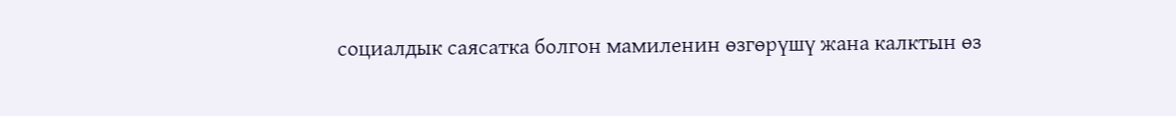социалдык саясатка болгон мамиленин өзгөрүшү жана калктын өз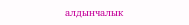алдынчалык